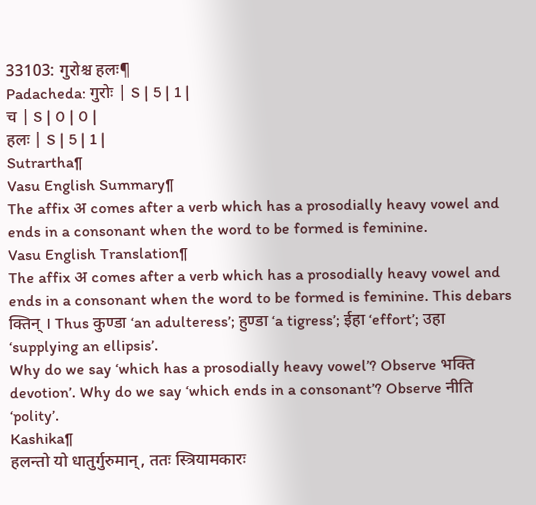33103: गुरोश्च हलः¶
Padacheda: गुरोः | S | 5 | 1 |
च | S | 0 | 0 |
हलः | S | 5 | 1 |
Sutrartha¶
Vasu English Summary¶
The affix अ comes after a verb which has a prosodially heavy vowel and ends in a consonant when the word to be formed is feminine.
Vasu English Translation¶
The affix अ comes after a verb which has a prosodially heavy vowel and ends in a consonant when the word to be formed is feminine. This debars क्तिन् । Thus कुण्डा ‘an adulteress’; हुण्डा ‘a tigress’; ईहा ‘effort’; उहा ‘supplying an ellipsis’.
Why do we say ‘which has a prosodially heavy vowel’? Observe भक्ति devotion’. Why do we say ‘which ends in a consonant’? Observe नीति ‘polity’.
Kashika¶
हलन्तो यो धातुर्गुरुमान्, ततः स्त्रियामकारः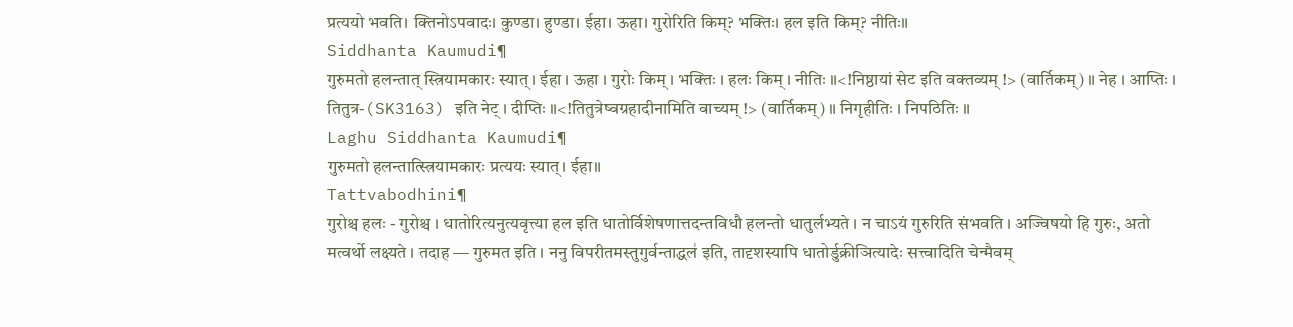प्रत्ययो भवति। क्तिनोऽपवादः। कुण्डा। हुण्डा। ईहा। ऊहा। गुरोरिति किम्? भक्तिः। हल इति किम्? नीतिः॥
Siddhanta Kaumudi¶
गुरुमतो हलन्तात् स्त्रियामकारः स्यात् । ईहा । ऊहा । गुरोः किम् । भक्तिः । हलः किम् । नीतिः ॥<!निष्ठायां सेट इति वक्तव्यम् !> (वार्तिकम्) ॥ नेह । आप्तिः । तितुत्र-(SK3163) इति नेट् । दीप्तिः ॥<!तितुत्रेष्वग्रहादीनामिति वाच्यम् !> (वार्तिकम्) ॥ निगृहीतिः । निपठितिः ॥
Laghu Siddhanta Kaumudi¶
गुरुमतो हलन्तात्स्त्रियामकारः प्रत्ययः स्यात्। ईहा॥
Tattvabodhini¶
गुरोश्च हलः - गुरोश्च । धातोरित्यनुत्यवृत्त्या हल इति धातोर्विशेषणात्तदन्तविधौ हलन्तो धातुर्लभ्यते । न चाऽयं गुरुरिति संभवति । अज्विषयो हि गुरुः, अतो मत्वर्थो लक्ष्यते । तदाह — गुरुमत इति । ननु विपरीतमस्तुगुर्वन्ताद्धल॑ इति, तादृशस्यापि धातोर्डुक्रीञित्यादेः सत्त्वादिति चेन्मैवम्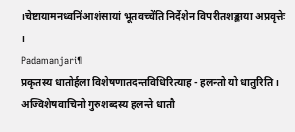।चेष्टायामनध्वनि॑आशंसायां भूतवच्चे॑ति निर्देशेन विपरीतशङ्काया अप्रवृत्तेः ।
Padamanjari¶
प्रकृतस्य धातोर्हला विशेषणातदन्तविधिरित्याह - हलन्तो यो धातुरिति । अज्विशेषवाचिनो गुरुशब्दस्य हलन्ते धातौ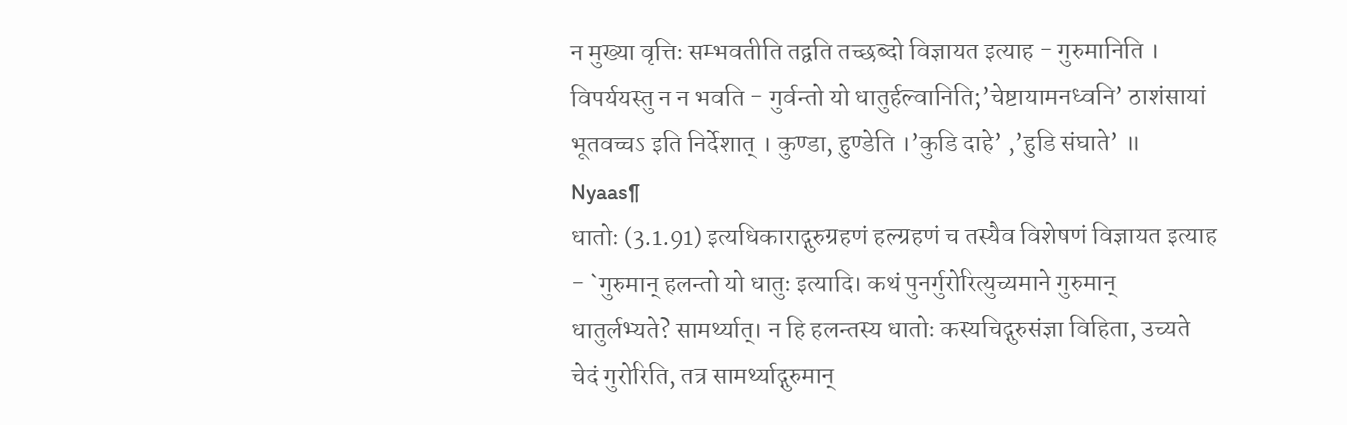न मुख्या वृत्तिः सम्भवतीति तद्वति तच्छब्दो विज्ञायत इत्याह - गुरुमानिति । विपर्ययस्तु न न भवति - गुर्वन्तो यो धातुर्हल्वानिति;’चेष्टायामनध्वनि’ ठाशंसायां भूतवच्चऽ इति निर्देशात् । कुण्डा, हुण्डेति ।’कुडि दाहे’ ,’हुडि संघाते’ ॥
Nyaas¶
धातोः (3.1.91) इत्यधिकाराद्गुरुग्रहणं हल्ग्रहणं च तस्यैव विशेषणं विज्ञायत इत्याह - `गुरुमान् हलन्तो यो धातुः इत्यादि। कथं पुनर्गुरोरित्युच्यमाने गुरुमान् धातुर्लभ्यते? सामर्थ्यात्। न हि हलन्तस्य धातोः कस्यचिद्गुरुसंज्ञा विहिता, उच्यते चेदं गुरोरिति, तत्र सामर्थ्याद्गुरुमान्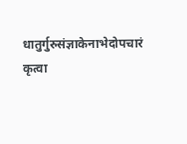धातुर्गुरुसंज्ञाकेनाभेदोपचारं कृत्वा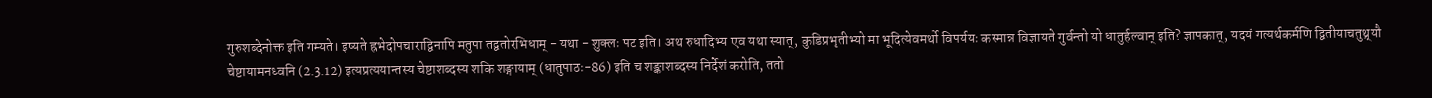गुरुशब्देनोक्त इति गम्यते। इष्यते ह्रभेदोपचाराद्विनापि मतुपा तद्वतोरभिधाम् - यथा - शुक्लः पट इति। अथ रुधादिभ्य एव यथा स्यात्, कुडिप्रभृतीभ्यो मा भूदित्येवमर्थो विपर्ययः कस्मान्न विज्ञायते गुर्वन्तो यो धातुर्हल्वान् इति? ज्ञापकात्, यदयं गत्यर्थकर्मणि द्वितीयाचतुथ्र्यौ चेष्टायामनध्वनि (2.3.12) इत्यप्रत्ययान्तस्य चेष्टाशब्दस्य शकि शङ्गायाम् (धातुपाठः-86) इति च शङ्काशब्दस्य निर्देशं करोति, ततो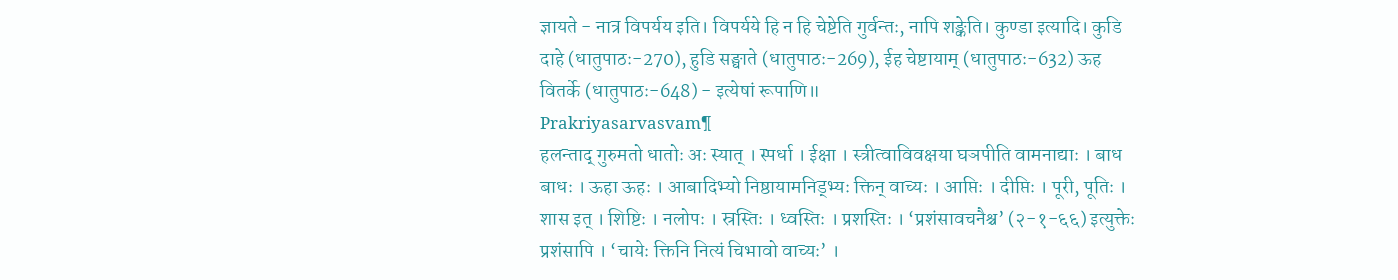ज्ञायते - नात्र विपर्यय इति। विपर्यये हि न हि चेष्टेति गुर्वन्तः, नापि शङ्केति। कुण्डा इत्यादि। कुडि दाहे (धातुपाठः-270), हुडि सङ्घाते (धातुपाठः-269), ईह चेष्टायाम् (धातुपाठः-632) ऊह वितर्के (धातुपाठः-648) - इत्येषां रूपाणि॥
Prakriyasarvasvam¶
हलन्ताद् गुरुमतो धातोः अः स्यात् । स्पर्धा । ईक्षा । स्त्रीत्वाविवक्षया घञपीति वामनाद्याः । बाध बाधः । ऊहा ऊहः । आबादिभ्यो निष्ठायामनिड्भ्यः क्तिन् वाच्यः । आप्तिः । दीप्तिः । पूरी, पूतिः । शास इत् । शिष्टिः । नलोपः । स्रस्तिः । ध्वस्तिः । प्रशस्तिः । ‘प्रशंसावचनैश्च’ (२-१-६६) इत्युक्तेः प्रशंसापि । ‘चायेः क्तिनि नित्यं चिभावो वाच्यः’ ।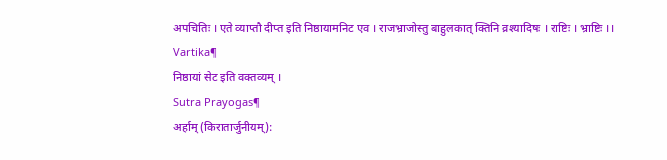अपचितिः । एते व्याप्तौ दीप्त इति निष्ठायामनिट एव । राजभ्राजोस्तु बाहुलकात् क्तिनि व्रश्यादिषः । राष्टिः । भ्राष्टिः ।।
Vartika¶
निष्ठायां सेट इति वक्तव्यम् ।
Sutra Prayogas¶
अर्हाम् (किरातार्जुनीयम्):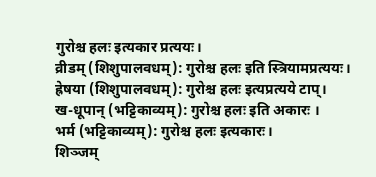गुरोश्च हलः इत्यकार प्रत्ययः।
व्रीडम् (शिशुपालवधम्): गुरोश्च हलः इति स्त्रियामप्रत्ययः।
ह्रेषया (शिशुपालवधम्): गुरोश्च हलः इत्यप्रत्यये टाप्।
ख-धूपान् (भट्टिकाव्यम्): गुरोश्च हलः इति अकारः ।
भर्म (भट्टिकाव्यम्): गुरोश्च हलः इत्यकारः।
शिञ्जम्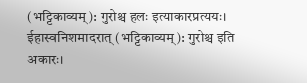(भट्टिकाव्यम्): गुरोश्च हलः इत्याकारप्रत्ययः।
ईहास्वनिशमादरात् (भट्टिकाव्यम्): गुरोश्च इति अकारः।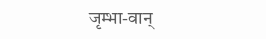जृम्भा-वान्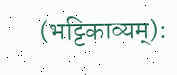(भट्टिकाव्यम्):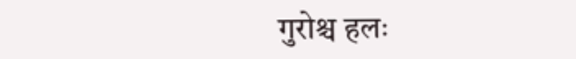गुरोश्च हलः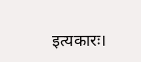इत्यकारः।